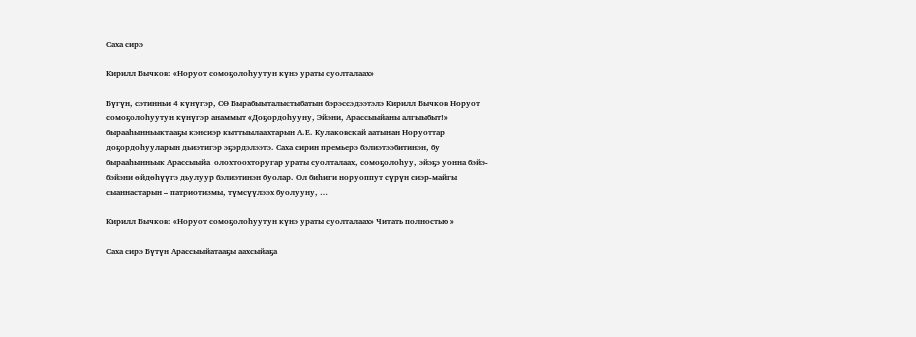Саха сирэ

Кирилл Бычков: «Норуот сомоҕолоһуутун күнэ ураты суолталаах»

Бүгүн, сэтинньи 4 күнүгэр, СӨ Бырабыыталыстыбатын бэрэссэдээтэлэ Кирилл Бычков Норуот сомоҕолоһуутун күнүгэр анаммыт «Доҕордоһууну, Эйэни, Арассыыйаны алгыыбыт!» бырааһынньыктааҕы кэнсиэр кыттыылаахтарын А.Е. Кулаковскай аатынан Норуоттар доҕордоһууларын дьиэтигэр эҕэрдэлээтэ. Саха сирин премьерэ бэлиэтээбитинэн, бу бырааһынньык Арассыыйа  олохтоохторугар ураты суолталаах, сомоҕолоһуу, эйэҕэ уонна бэйэ-бэйэни өйдөһүүгэ дьулуур бэлиэтинэн буолар. Ол биһиги норуоппут сүрүн сиэр-майгы сыаннастарын – патриотизмы, түмсүүлээх буолууну, …

Кирилл Бычков: «Норуот сомоҕолоһуутун күнэ ураты суолталаах» Читать полностью »

Саха сирэ Бүтүн Арассыыйатааҕы аахсыйаҕа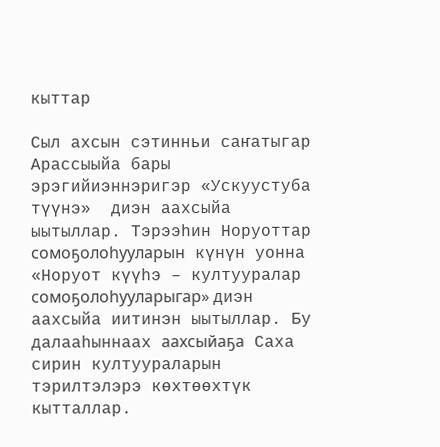кыттар

Сыл ахсын сэтинньи саҥатыгар Арассыыйа бары эрэгийиэннэригэр «Ускуустуба түүнэ»  диэн аахсыйа ыытыллар. Тэрээһин Норуоттар сомоҕолоһууларын күнүн уонна «Норуот күүһэ – култууралар сомоҕолоһууларыгар» диэн аахсыйа иитинэн ыытыллар. Бу далааһыннаах аахсыйаҕа Саха сирин култуураларын тэрилтэлэрэ көхтөөхтүк кытталлар.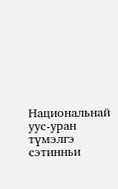Национальнай уус-уран түмэлгэ сэтинньи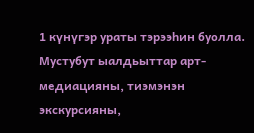1 күнүгэр ураты тэрээһин буолла. Мустубут ыалдьыттар арт-медиацияны, тиэмэнэн экскурсияны,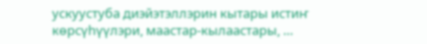ускуустуба диэйэтэллэрин кытары истиҥ көрсүһүүлэри, маастар-кылаастары, …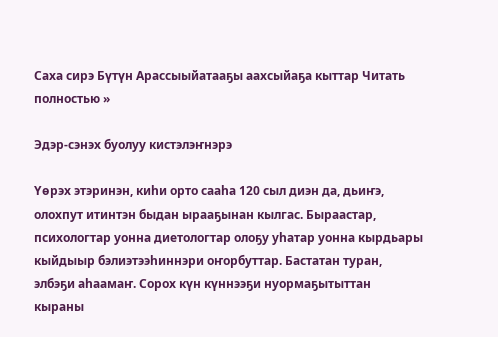Саха сирэ Бүтүн Арассыыйатааҕы аахсыйаҕа кыттар Читать полностью »

Эдэр-сэнэх буолуу кистэлэҥнэрэ

Үөрэх этэринэн, киһи орто сааһа 120 сыл диэн да, дьиҥэ, олохпут итинтэн быдан ырааҕынан кылгас. Быраастар, психологтар уонна диетологтар олоҕу уһатар уонна кырдьары кыйдыыр бэлиэтээһиннэри оҥорбуттар. Бастатан туран, элбэҕи аһаамаҥ. Сорох күн күннээҕи нуормаҕытыттан кыраны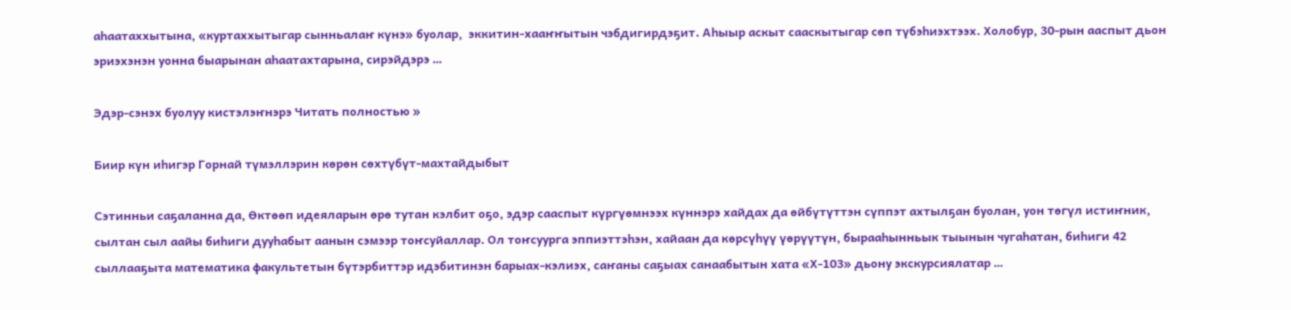аһаатаххытына, «куртаххытыгар сынньалаҥ күнэ» буолар,  эккитин-хааҥҥытын чэбдигирдэҕит. Аһыыр аскыт сааскытыгар сөп түбэһиэхтээх. Холобур, 30-рын ааспыт дьон эриэхэнэн уонна быарынан аһаатахтарына, сирэйдэрэ …

Эдэр-сэнэх буолуу кистэлэҥнэрэ Читать полностью »

Биир күн иһигэр Горнай түмэллэрин көрөн сөхтүбүт-махтайдыбыт

Сэтинньи саҕаланна да, Өктөөп идеяларын өрө тутан кэлбит оҕо, эдэр сааспыт күргүөмнээх күннэрэ хайдах да өйбүтүттэн сүппэт ахтылҕан буолан, уон төгүл истиҥник, сылтан сыл аайы биһиги дууһабыт аанын сэмээр тоҥсуйаллар. Ол тоҥсуурга эппиэттэһэн, хайаан да көрсүһүү үөрүүтүн, бырааһынньык тыынын чугаһатан, биһиги 42 сыллааҕыта математика факультетын бүтэрбиттэр идэбитинэн барыах-кэлиэх, саҥаны саҕыах санаабытын хата «Х-103» дьону экскурсиялатар …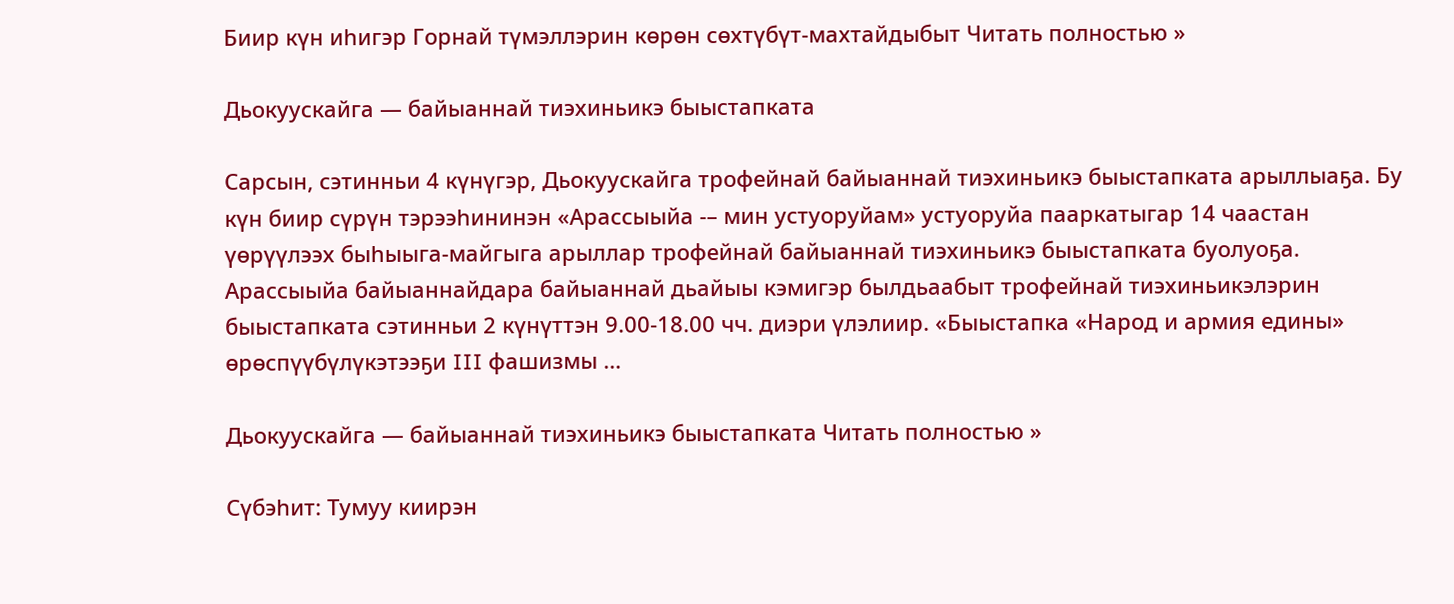Биир күн иһигэр Горнай түмэллэрин көрөн сөхтүбүт-махтайдыбыт Читать полностью »

Дьокуускайга — байыаннай тиэхиньикэ быыстапката

Сарсын, сэтинньи 4 күнүгэр, Дьокуускайга трофейнай байыаннай тиэхиньикэ быыстапката арыллыаҕа. Бу күн биир сүрүн тэрээһининэн «Арассыыйа -– мин устуоруйам» устуоруйа пааркатыгар 14 чаастан үөрүүлээх быһыыга-майгыга арыллар трофейнай байыаннай тиэхиньикэ быыстапката буолуоҕа. Арассыыйа байыаннайдара байыаннай дьайыы кэмигэр былдьаабыт трофейнай тиэхиньикэлэрин  быыстапката сэтинньи 2 күнүттэн 9.00-18.00 чч. диэри үлэлиир. «Быыстапка «Народ и армия едины» өрөспүүбүлүкэтээҕи III фашизмы …

Дьокуускайга — байыаннай тиэхиньикэ быыстапката Читать полностью »

Сүбэһит: Тумуу киирэн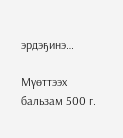эрдэҕинэ…

Мүөттээх бальзам 500 г.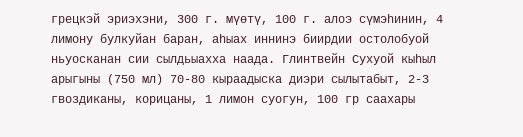грецкэй эриэхэни, 300 г. мүөтү, 100 г. алоэ сүмэһинин, 4 лимону булкуйан баран, аһыах иннинэ биирдии остолобуой ньуосканан сии сылдьыахха наада. Глинтвейн Сухуой кыһыл арыгыны (750 мл) 70-80 кыраадыска диэри сылытабыт, 2-3 гвоздиканы, корицаны, 1 лимон суогун, 100 гр саахары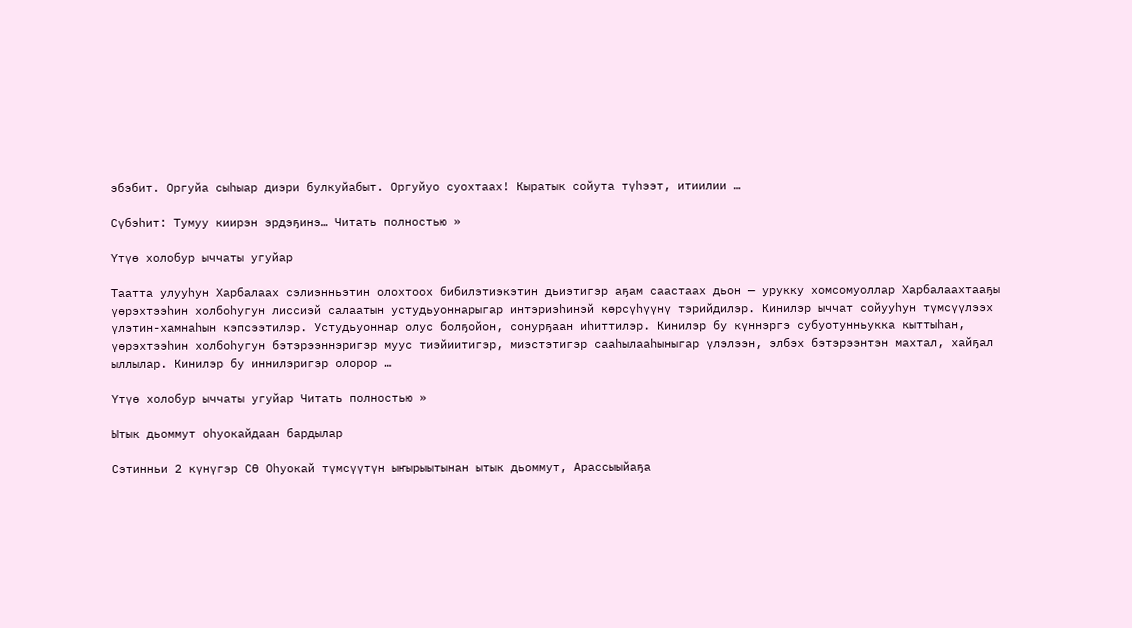эбэбит. Оргуйа сыһыар диэри булкуйабыт. Оргуйуо суохтаах! Кыратык сойута түһээт, итиилии …

Сүбэһит: Тумуу киирэн эрдэҕинэ… Читать полностью »

Үтүө холобур ыччаты угуйар

Таатта улууһун Харбалаах сэлиэнньэтин олохтоох бибилэтиэкэтин дьиэтигэр аҕам саастаах дьон — урукку хомсомуоллар Харбалаахтааҕы үөрэхтээһин холбоһугун лиссиэй салаатын устудьуоннарыгар интэриэһинэй көрсүһүүнү тэрийдилэр. Кинилэр ыччат сойууһун түмсүүлээх үлэтин-хамнаһын кэпсээтилэр. Устудьуоннар олус болҕойон, сонурҕаан иһиттилэр. Кинилэр бу күннэргэ субуотунньукка кыттыһан, үөрэхтээһин холбоһугун бэтэрээннэригэр муус тиэйиитигэр, миэстэтигэр сааһылааһыныгар үлэлээн, элбэх бэтэрээнтэн махтал, хайҕал ыллылар. Кинилэр бу иннилэригэр олорор …

Үтүө холобур ыччаты угуйар Читать полностью »

Ытык дьоммут оһуокайдаан бардылар

Сэтинньи 2 күнүгэр СӨ Оһуокай түмсүүтүн ыҥырыытынан ытык дьоммут, Арассыыйаҕа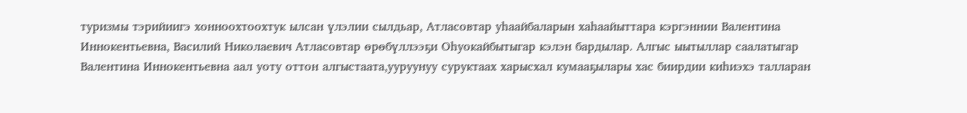туризмы тэрийиигэ хонноохтоохтук ылсан үлэлии сылдьар, Атласовтар уһаайбаларын хаһаайыттара кэргэннии Валентина Иннокентьевна, Василий Николаевич Атласовтар өрөбүллээҕи Оһуокайбытыгар кэлэн бардылар. Алгыс ыытыллар саалатыгар Валентина Иннокентьевна аал уоту оттон алгыстаата,ууруунуу суруктаах харысхал кумааҕылары хас биирдии киһиэхэ талларан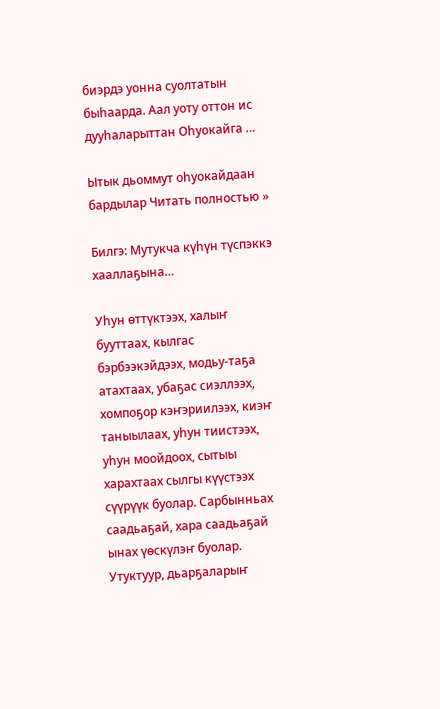биэрдэ уонна суолтатын быһаарда. Аал уоту оттон ис дууһаларыттан Оһуокайга …

Ытык дьоммут оһуокайдаан бардылар Читать полностью »

Билгэ: Мутукча күһүн түспэккэ хааллаҕына…

Уһун өттүктээх, халыҥ бууттаах, кылгас бэрбээкэйдээх, модьу-таҕа атахтаах, убаҕас сиэллээх, хомпоҕор кэҥэриилээх, киэҥ таныылаах, уһун тиистээх, уһун моойдоох, сытыы харахтаах сылгы күүстээх сүүрүүк буолар. Сарбынньах саадьаҕай, хара саадьаҕай ынах үөскүлэҥ буолар. Утуктуур, дьарҕаларыҥ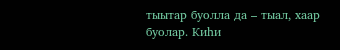тыытар буолла да – тыал, хаар буолар. Киһи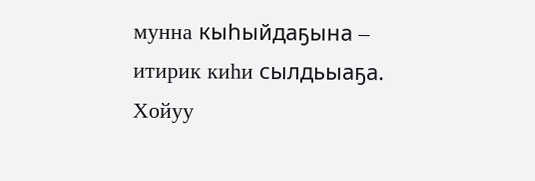мунна кыһыйдаҕына – итирик киһи сылдьыаҕа. Хойуу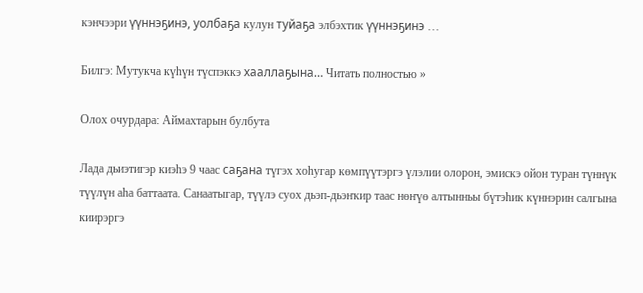кэнчээри үүннэҕинэ, уолбаҕа кулун туйаҕа элбэхтик үүннэҕинэ …

Билгэ: Мутукча күһүн түспэккэ хааллаҕына… Читать полностью »

Олох очурдара: Аймахтарын булбута

Лада дьиэтигэр киэһэ 9 чаас саҕана түгэх хоһугар көмпүүтэргэ үлэлии олорон, эмискэ ойон туран түннүк түүлүн аһа баттаата. Санаатыгар, түүлэ суох дьэп-дьэҥкир таас нөҥүө алтынньы бүтэһик күннэрин салгына киирэргэ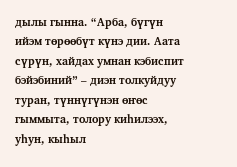дылы гынна. “Арба, бүгүн ийэм төрөөбүт күнэ дии. Аата сүрүн, хайдах умнан кэбиспит бэйэбиний” – диэн толкуйдуу туран, түннүгүнэн өҥөс гыммыта, толору киһилээх, уһун, кыһыл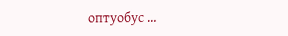оптуобус …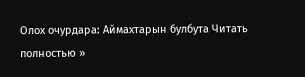Олох очурдара: Аймахтарын булбута Читать полностью »